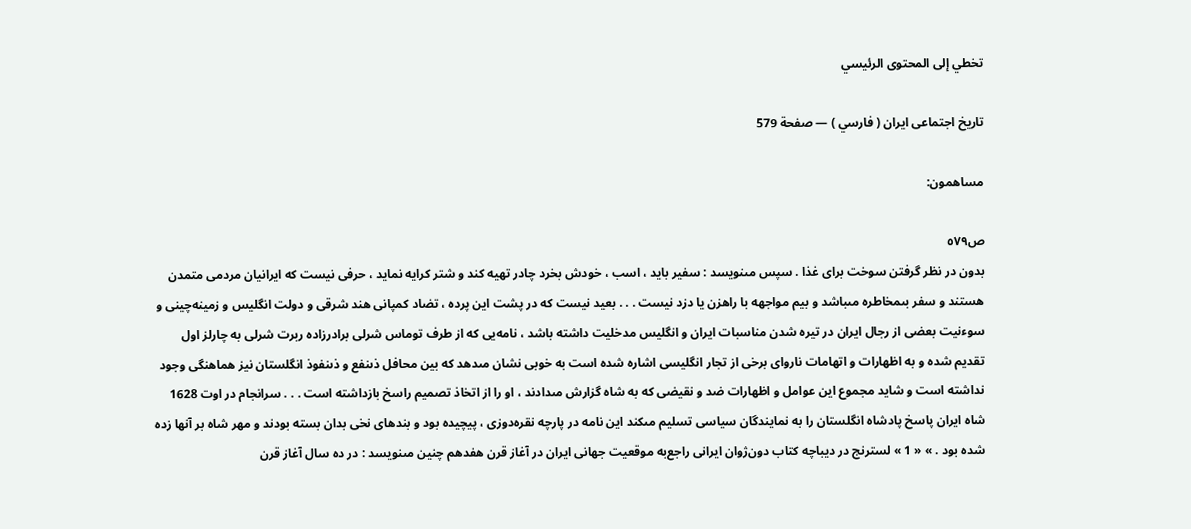تخطي إلى المحتوى الرئيسي

تاريخ اجتماعى ايران ( فارسي ) — صفحة 579

مساهمون:

ص٥٧٩
بدون در نظر گرفتن سوخت براى غذا . سپس مىنويسد : سفير بايد ، اسب ، خودش بخرد چادر تهيه كند و شتر كرايه نمايد ، حرفى نيست كه ايرانيان مردمى متمدن هستند و سفر بىمخاطره مىباشد و بيم مواجهه با راهزن يا دزد نيست . . . بعيد نيست كه در پشت اين پرده ، تضاد كمپانى هند شرقى و دولت انگليس و زمينه‌چينى و سوءنيت بعضى از رجال ايران در تيره شدن مناسبات ايران و انگليس مدخليت داشته باشد ، نامه‌يى كه از طرف توماس شرلى برادرزاده ربرت شرلى به چارلز اول تقديم شده و به اظهارات و اتهامات نارواى برخى از تجار انگليسى اشاره شده است به خوبى نشان مىدهد كه بين محافل ذىنفع و ذىنفوذ انگلستان نيز هماهنگى وجود نداشته است و شايد مجموع اين عوامل و اظهارات ضد و نقيضى كه به شاه گزارش مىدادند ، او را از اتخاذ تصميم راسخ بازداشته است . . . سرانجام در اوت 1628 شاه ايران پاسخ پادشاه انگلستان را به نمايندگان سياسى تسليم مىكند اين نامه در پارچه نقره‌دوزى ، پيچيده بود و بندهاى نخى بدان بسته بودند و مهر شاه بر آنها زده شده بود . » « 1 » لسترنج در ديباچه كتاب دون‌ژوان ايرانى راجع‌به موقعيت جهانى ايران در آغاز قرن هفدهم چنين مىنويسد : در ده سال آغاز قرن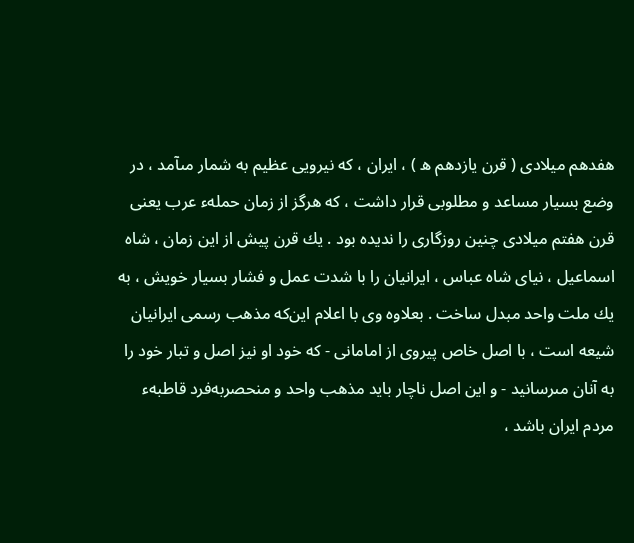هفدهم ميلادى ( قرن يازدهم ه ) ، ايران ، كه نيرويى عظيم به شمار مىآمد ، در وضع بسيار مساعد و مطلوبى قرار داشت ، كه هرگز از زمان حملهء عرب يعنى قرن هفتم ميلادى چنين روزگارى را نديده بود . يك قرن پيش از اين زمان ، شاه اسماعيل ، نياى شاه عباس ، ايرانيان را با شدت عمل و فشار بسيار خويش ، به يك ملت واحد مبدل ساخت . بعلاوه وى با اعلام اين‌كه مذهب رسمى ايرانيان شيعه است ، با اصل خاص پيروى از امامانى - كه خود او نيز اصل و تبار خود را به آنان مىرسانيد - و اين اصل ناچار بايد مذهب واحد و منحصربه‌فرد قاطبهء مردم ايران باشد ،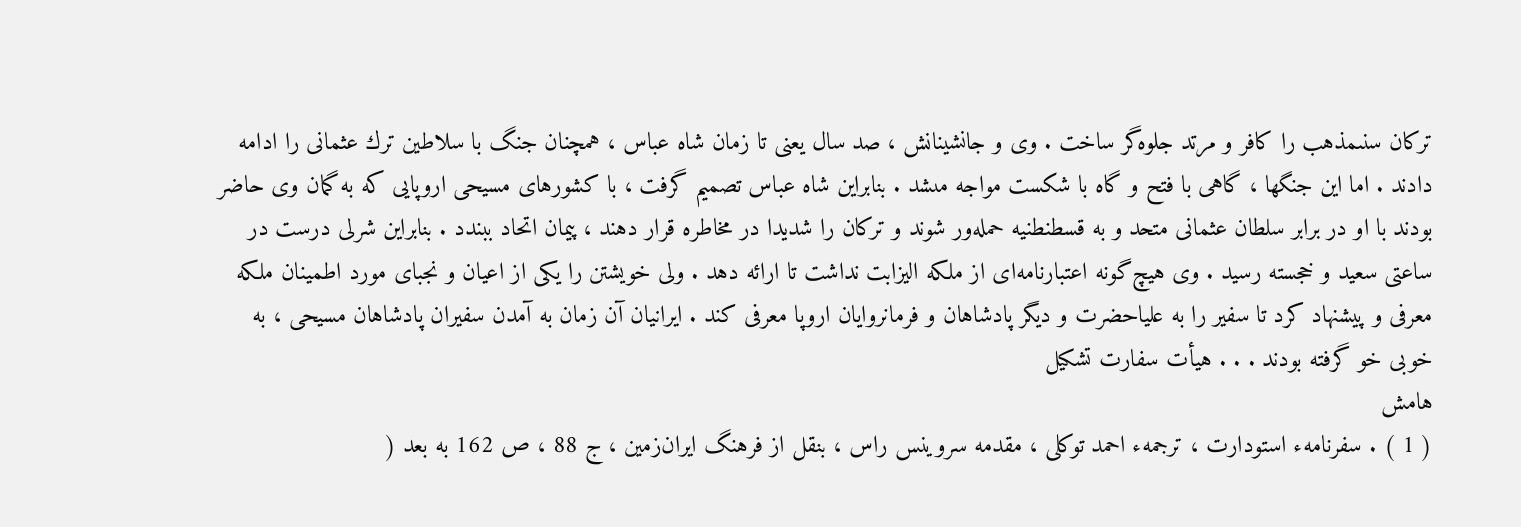تركان سنىمذهب را كافر و مرتد جلوه‌گر ساخت . وى و جانشينانش ، صد سال يعنى تا زمان شاه عباس ، همچنان جنگ با سلاطين ترك عثمانى را ادامه دادند . اما اين جنگها ، گاهى با فتح و گاه با شكست مواجه مىشد . بنابراين شاه عباس تصميم گرفت ، با كشورهاى مسيحى اروپايى كه به گمان وى حاضر بودند با او در برابر سلطان عثمانى متحد و به قسطنطنيه حمله‌ور شوند و تركان را شديدا در مخاطره قرار دهند ، پيمان اتحاد ببندد . بنابراين شرلى درست در ساعتى سعيد و خجسته رسيد . وى هيچ‌گونه اعتبارنامه‌اى از ملكه اليزابت نداشت تا ارائه دهد . ولى خويشتن را يكى از اعيان و نجباى مورد اطمينان ملكه معرفى و پيشنهاد كرد تا سفير را به علياحضرت و ديگر پادشاهان و فرمانروايان اروپا معرفى كند . ايرانيان آن زمان به آمدن سفيران پادشاهان مسيحى ، به خوبى خو گرفته بودند . . . هيأت سفارت تشكيل
هامش
( 1 ) . سفرنامهء استودارت ، ترجمهء احمد توكلى ، مقدمه سروينس راس ، بنقل از فرهنگ ايران‌زمين ، ج 88 ، ص 162 به بعد (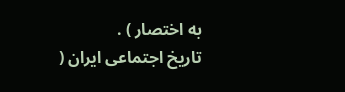به اختصار ) .
تاريخ اجتماعى ايران (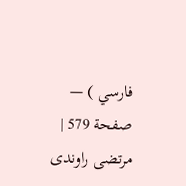فارسي ) — صفحة 579 | مرتضى راوندى